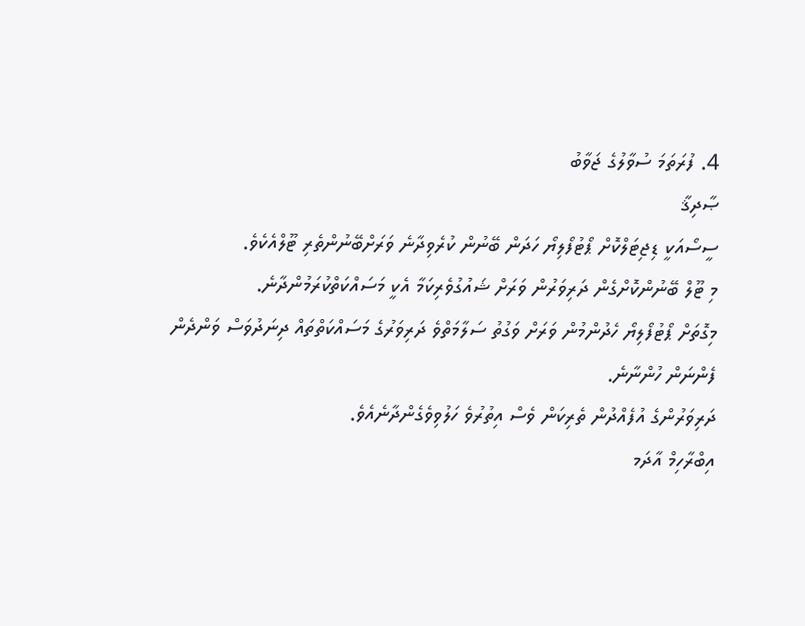4. ފުރަތަމަ ސުވާލުގެ ޖަވާބު
ޞާދިޤާ
ސީސޯއަކީ ޑިޖިޓަލްކޮށް ޕޯޓުފޯލިޔޯ ހަދަން ބޭނުން ކުރެވިދާނެ ވަރަށްބޭނުންތެރި ޓޫލްއެކެވެ.
މި ޓޫލް ބޭނުންކޮށްގެން ދަރިވަރުން ވަރަށް ޝައުގުވެރިކަމާ އެކީ މަސައްކަތްކުރަމުންދާނެ.
މިގޮތަށް ޕޯޓުފޯލިޔޯ ހެދުންމުން ވަރަށް ވަގުތު ސަލާމަތްވެ ދަރިވަރުގެ މަސައްކަތްތައް ދިނަދުވަސް ވަންދެން ފެންނަން ހުންނާނެ.
ދަރިވަރުންގެ އުފެއްދުން ތެރިކަން ވެސް އިތުރުވެ ހަލުވިވެގެންދާނެއެވެ.
އިބްރާހިމް އާދަމ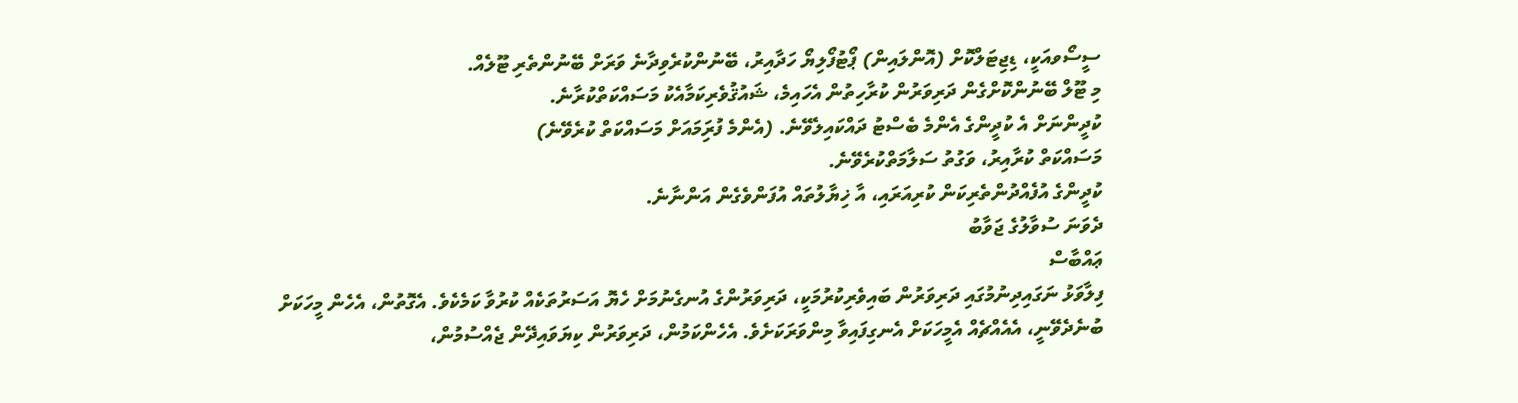ސީސޯވއަކީ، ޑިޖިޓަލްކޮށް (އޮންލައިން) ޕޯޓުފޯލިޔޯ ހަދާއިރު، ބޭނުންކުރެވިދާނެ ވަރަށް ބޭނުންތެރި ޓޫލެއް.
މި ޓޫލް ބޭނުންކޮށްގެން ދަރިވަރުން ކުރާހިތުން އެހައިމެ، ޝައުޤުވެރިކަމާއެކު މަސައްކަތްކުރާނެ.
ކުދީންނަށް އެ ކުދީންގެ އެންމެ ބެސްޓު ދައްކައިލެވޭނެ. (އެންމެ ފުރިަމައަށް މަސައްކަތް ކުރެވޭނެ)
މަސައްކަތް ކުރާއިރު، ވަގުތު ސަލާމަތްކުރެވޭނެ.
ކުދީންގެ އުފެއްދުންތެރިކަން ކުރިއަރައި، އާ ޚިޔާލުތައް އުފަންވެގެން އަންނާނެ.
ދެވަނަ ސުވާލުގެ ޖަވާބު
ޢައްބާސް
ފިލާވަޅު ނަގައިދިނުމުގައި ދަރިވަރުން ބައިވެރިކުރުމަކީ، ދަރިވަރުންގެ އުނގެނުމަށް ހެޔޮ އަސަރުތަކެއް ކުރުވާ ކަމެކެވެ. އެގޮތުން، އެހެން މީހަކަށް ބުނެދެވޭނީ، އެއެއްޗެއް އެމީހަކަށް އެނގިފައިވާ މިންވަރަކަށެވެ. އެހެންކަމުން، ދަރިވަރުން ކިޔަވައިދޭން ޖެއްސުމުން،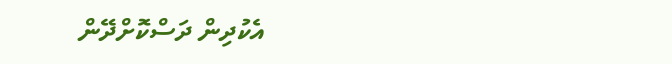އެކުދިން ދަސްކޮށްދޭން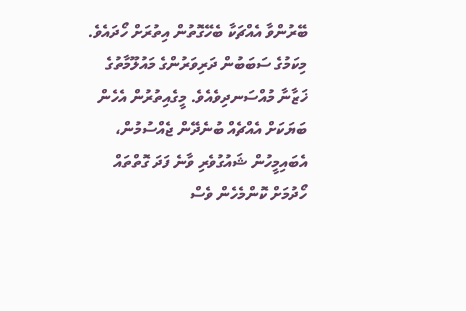ބޭރުންވާ އެއްޗަކާ ބެހޭގޮތުން އިތުރަށް ހޯދައެވެ. މިކަމުގެ ސަބަބުން ދަރިވަރުންގެ މައުލޫމާތުގެ ޚަޒާނާ މުއްސަނދިވެއެވެ. މީގެއިތުރުން އެހެން ބަޔަކަށް އެއްޗެއް ބުނެދޭން ޖެއްސުމުން، އެބައިމީހުން ޝައުގުވެރި ވާނެ ފަދަ ގޮތްތައް ހޯދުމަށް ކޮންމެހެން ވެސް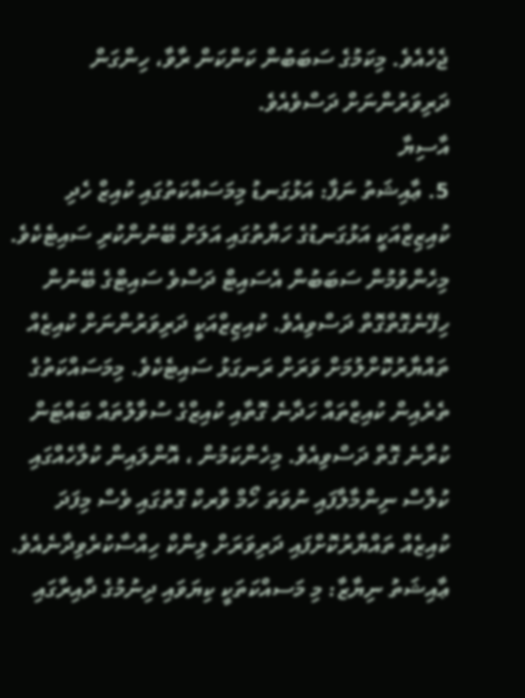ޖެހެއެވެ. މިކަމުގެ ސަބަބުން ކަންކަން ރާވާ، ހިންގަން ދަރިވަރުންނަށް ދަސްވެއެވެ.
އާސިޔާ
5. ޢާއިޝަތު ނަފާ: އަޅުގަނޑު މިމަސައްކަތުގައި ކުއިޒް ހެދި ކުއިޒިޒްއަކީ އަޅުގަނޑުގެ ހަޔާތުގައި އަލަށް ބޭނުންކުރި ސައިޓެކެވެ. މިހެންވުމުން ސަބަބުން އެސައިޓް ދަސްވެ ސައިޓްގެ ބޭނުން ހިފޭނެގޮތްގޮތް ދަސްވިއެވެ. ކުއިޒިޒްއަކީ ދަރިވަރުންނަށް ކުއިޒެއް ތައްޔާރުކޮށްލުމަށް ވަރަށް ރަނގަޅު ސައިޓެކެވެ. މިމަސައްކަތުގެ ތެރެއިން ކުއިޒްތައް ހަދާނެ ގޮތާއި ކުއިޒްގެ ސުވާލުތައް ބައްޓަން ކުރާނެ ގޮތް ދަސްވިއެވެ. މިހެންކަމުން ، އޮންލައިން ކުލާހެއްގައި ކުލާސް ނިންމާލާފައި ނުވަތަ ހޯމް ވާރކް ގޮތުގައި ވެސް މިފަދަ ކުއިޒެއް ތައްޔާރުކޮށްފައި ދަރިވަރަށް ލިންކް ހިއްސާކުރެވިދާނެއެވެ.
ޢާއިޝަތު ނިޔާޒާ: މި މަސއްކަތަކީ ކިޔަވައި ދިނުމުގެ ދާއިރާގައި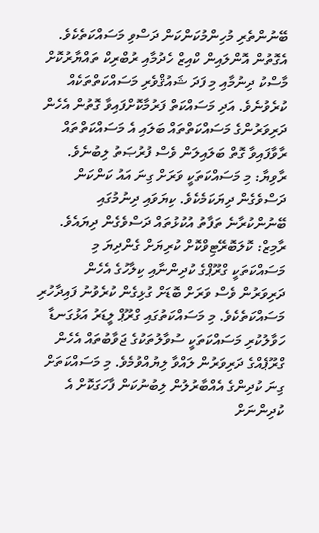ބޭނުންތެރި މުހިންމުކަންކަން ދަސްވި މަސައްކަތެކެވެ. އެގޮތުން އޮންލައިން ކްއިޒް ހެދުމާއި ރުބްރިކް ތައްޔާރުކޮށް މާސްކު ދިނުމާއި މި ފަދަ ޝައުޤްވެރި މަސައްކަތްތަކެއް ކުރެވުނެވެ. އަދި މަސައްކަތް ފަރުމާކޮށްފައިވާ ގޮތުން އެހެން ދަރިވަރުންގެ މަސައްކަތްތައް ބަލައި އެ މަސައްކަތްތައް ރާވާފައިވާ ގޮތް ބަލައިލަން ވެސް ފުރުޞަތު ލިބުނެވެ.
ރާވިޔާ: މި މަސައްކަތަކީ ވަރަށް ގިނަ އައު ކަންކަން ދަސްވެގެން ދިޔަކަމެކެވެ. ކިޔަވައި ދިނުމުގައި ބޭނުންކުރާނެ ތަފާތު އުކުޅުތައް ދަސްވެގެން ދިޔައެވެ.
ރާމިޒް: ކޮލަބޮރޭޓިވްކޮށް ކުރިޔަށް ގެންދިޔަ މި މަސައްކަތަކީ ގްރޫޕްގެ ކުދިންނާއި ކިލާހުގެ އެހެން ދަރިވަރުން ވެސް ވަރަށް ބޮޑަށް ގުޅިގެން ކުރެވުނު ފައިދާހުރި މަސައްކަތެކެވެ. މި މަސައްކަތުގައި ގްރޫޕް ލީޑަރު އަޅުގަނޑާ ހަވާލުކުރި މަސައްކަތަކީ ސުވާލުތަކުގެ ޖަވާބުތައް އެހެން ގްރޫޕެއްގެ ދަރިވަރުން ލައްވާ ލިޔުއްވުމެވެ. މި މަސައްކަތަށް ގިނަ ކުދިންގެ އެއްބާރުލުން ލިބުނުކަން ފާހަގަކޮށް އެ ކުދިންނަށް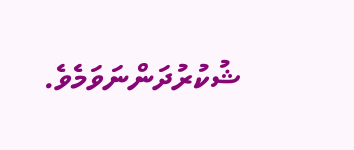ޝުކުރުދަންނަވަމެވެ.